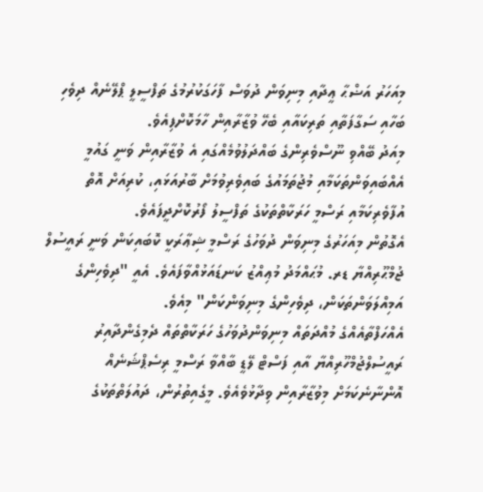މިއަހަރު އަޟްޙާ ޢީދާއި މިނިވަން ދުވަސް ފާހަގަކުރުމުގެ ތަފްސީލީ ޕްލޭނެއް ދިވެހި ބަހާއި ސަގާފަތާއި ތަރިކައާއި ބެހޭ ވުޒާރާއިން ހާމަކޮށްފިއެވެ.
މިއަދު ބޭއްވި ނޫސްވެރިންގެ ބައްދަލުވުމެއްގައި އެ ވުޒާރާއިން ވަނީ ގައުމީ އެއްބައިވަންތަކަމާއި މުޖުތަމައުގެ ބައިވެރިވުމަށް ބާރުއަޅައި، ކުރިއަށް އޮތް އުފާވެރިކަމާއި ރަސްމީ ހަރަކާތްތަކުގެ ތަފްސީލު ފޯރުކޮށްދީފައެވެ.
އެގޮތުން މިއަހަރުގެ މިނިވަން ދުވަހުގެ ރަސްމީ ޝިޢާރަކީ ކޮބައިކަން ވަނީ ރައީސުލް ޖުމްޙޫރިއްޔާ ޑރ. މުޙައްމަދު މުޢިއްޒު ކަނޑައަޅުއްވާފައެވެ. އެއީ "ދިވެހިންގެ އަމިއްލަވަންތަކަން، ދިވެހިންގެ މިނިވަންކަން" މިއެވެ.
އެއްހަފްތާއެއްގެ މުއްދަތައް މިނިވަންދުވަހުގެ ހަރަކާތްތައް ދެމިގެންދާއިރު ރައީސުލްޖުމްހޫރިއްޔާ އާއި ފަސްޓް ލޭޑީ ބާއްވާ ރަސްމީ ރިސެޕްޝަނެއް އޮންނާނެކަމަށް މިވުޒާރާއިން ވިދާޅުވެއެވެ. މީގެއިތުރުން، ދައުލަތްތަކުގެ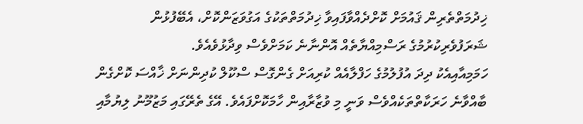ޚިދުމަތްތެރިން ޤައުމަށް ކޮށްދެއްވާފައިވާ ޚިދުމަތްތަކުގެ އަގުވަޒަންކޮށް، އެބޭފުޅުން ޝަރަފުވެރިކުރުމުގެ ރަސްމިއްޔާތެއް އޮންނާނެ ކަމަށްވެސް ވިދާޅުވެއެވެ.
ހަމަމިއާއިއެކު ދިދަ އުފުލުމުގެ ހަފްލާއެއް ކުރިއަށް ގެންގޮސް ސްކޫލް ކުދިންނަށް ޚާއްސަ ކޮށްގެން ބާއްވާނެ ހަރަކާތްތަކެއްވެސް ވަނީ މި ވުޒާރާއިން ހާމަކޮށްފައެވެ. އޭގެ ތެރޭގައި މަޒުމޫނު ލިޔުމާއި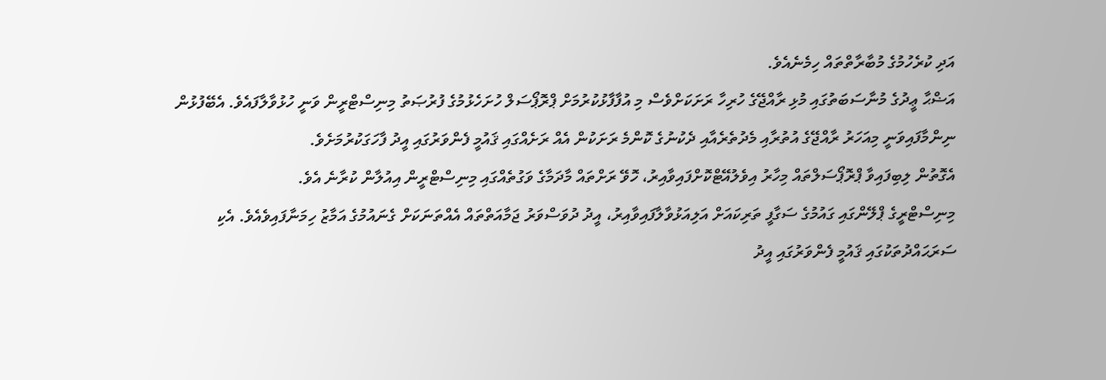އަދި ކުރެހުމުގެ މުބާރާތްތައް ހިމެނެއެވެ.
އަޟްޙާ ޢީދުގެ މުނާސަބަތުގައި މުޅި ރާއްޖޭގެ ހުރިހާ ރަށަކަށްވެސް މި އުފާފާޅުކުރުމަށް ޕްރޮޕޯސަލް ހުށަހެޅުމުގެ ފުރުޞަތު މިނިސްޓްރީން ވަނީ ހުޅުވާލާފައެވެ. އެބޭފުޅުން ނިންމާފައިވަނީ މިއަހަރު ރާއްޖޭގެ އުތުރާއި މެދުތެރެއާއި ދެކުނުގެ ކޮންމެ ރަށަކުން އެއް ރަށެއްގައި ޤައުމީ ފެންވަރުގައި އީދު ފާހަގަކުރުމަށެވެ.
އެގޮތުން ލިބިފައިވާ ޕްރޮޕޯސަލްތައް މިހާރު އިވެލުއޭޓްކޮށްފައިވާއިރު، ހޮވޭ ރަށްތައް މާދަމާގެ ވަގުތެއްގައި މިނިސްޓްރީން އިއުލާން ކުރާނެ އެވެ.
މިނިސްޓްރީގެ ޕްލޭންގައި ގައުމުގެ ސަގާފީ ތަރިކައަށް އަލިއަޅުވާލާފައިވާއިރު، އީދު ދުވަސްވަރު ޖަމާއަތްތައް އެއްތަނަކަށް ގެނައުމުގެ އަމާޒު ހިމަނާފައިވެއެވެ. އެކި ސަރަޙައްދުތަކުގައި ޤައުމީ ފެންވަރުގައި އީދު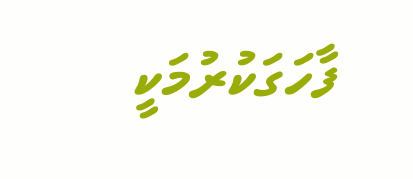ފާހަގަކުރުމަކީ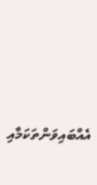އެއްބައިވަންތަކަމާއި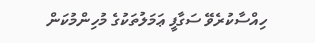ހިއްސާކުރެވޭ ސަގާފީ ޢަމަލުތަކުގެ މުހިންމުކަން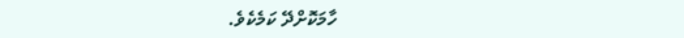ހާމަކޮށްދޭ ކަމެކެވެ.